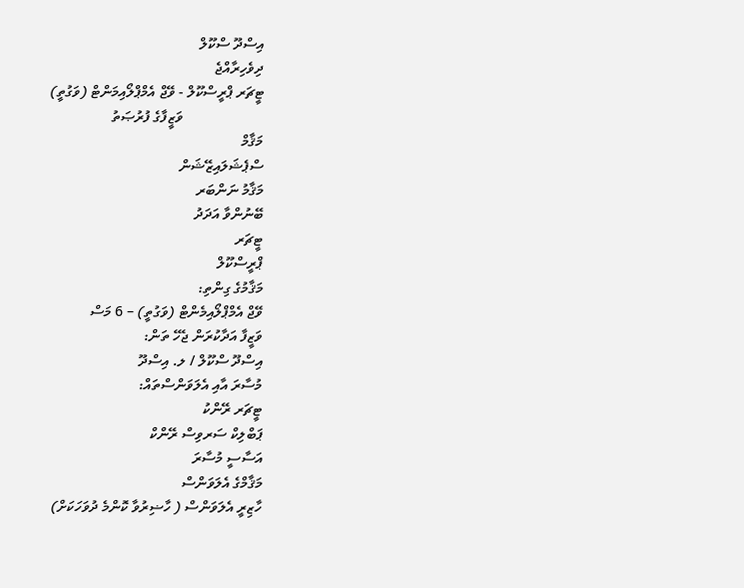އިސްދޫ ސްކޫލް
ދިވެހިރާއްޖެ
ޓީޗަރ ޕްރީސްކޫލް - ވޭޖް އެމްޕްލޯއިމަންޓް (ވަގުތީ)
                      ވަޒީފާގެ ފުރުޞަތު
މަޤާމް
ސްޕެޝަލައިޒޭޝަން
މަޤާމު ނަންބަރ
ބޭނުންވާ އަދަދު
ޓީޗަރ
ޕްރީސްކޫލް
މަޤާމުގެ ގިންތި:
ވޭޖް އެމްޕްލޯއިމެންޓް (ވަގުތީ) – 6 މަސް
ވަޒީފާ އަދާކުރަން ޖެހޭ ތަން:
އިސްދޫ ސްކޫލް / ލ. އިސްދޫ
މުސާރަ އާއި އެލަވަންސްތައް:
ޓީޗަރ ރޭންކު
ޕަބްލިކް ސަރވިސް ރޭންކް
އަސާސީ މުސާރަ
މަޤާމްގެ އެލަވަންސް
ހާޒިރީ އެލަވަންސް ( ހާޟިރުވާ ކޮންމެ ދުވަހަކަށް)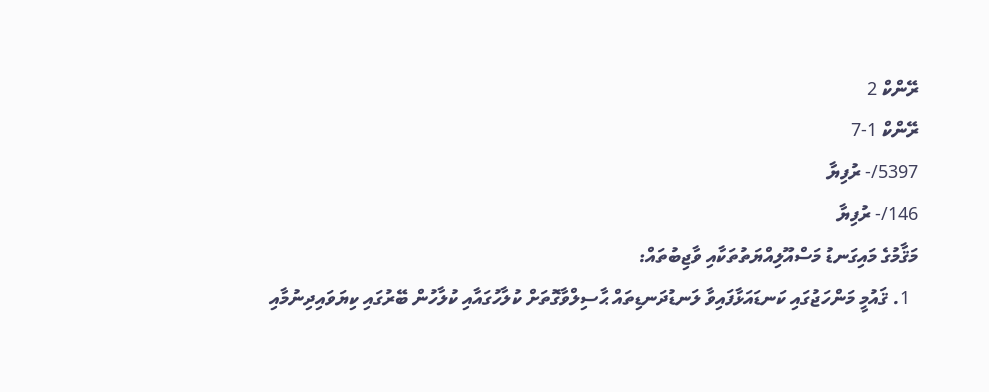ރޭންކް 2
ރޭންކް 1-7
5397/- ރުފިޔާ
146/- ރުފިޔާ
މަޤާމުގެ މައިގަނޑު މަސްއޫލިއްޔަތުތަކާއި ވާޖިބުތައް:
  1. ޤައުމީ މަންހަޖުގައި ކަނޑައަޅާފައިވާ ލަނޑުދަނޑިތައް ޙާސިލްވާގޮތަށް ކުލާހުގައާއި ކުލާހުން ބޭރުގައި ކިޔަވައިދިނުމާއި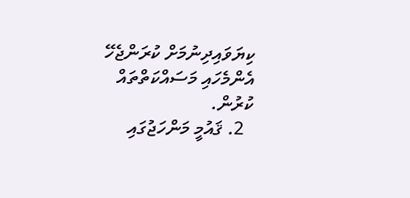ކިޔަވައިދިނުމަށް ކުރަންޖެހޭ އެންމެހައި މަސައްކަތްތައް ކުރުން.
  2. ޤައުމީ މަންހަޖުގައި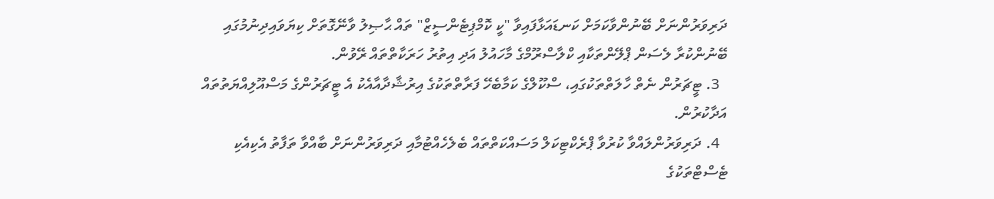ދަރިވަރުންނަށް ބޭނުންވާކަމަށް ކަނޑައަޅާފައިވާ "ކީ ކޮމްޕިޓެންސީޒް" ތައް ޙާޞިލު ވާނޭގޮތަށް ކިޔަވައިދިނުމުގައި ބޭނުންކުރާ ލެސަން ޕްލޭންތަކާއި ކްލާސްރޫމްގެ މާހައުލު އަދި އިތުރު ހަރަކާތްތައް ރޭވުން.
  3. ޓީޗަރުން ނެތް ހާލަތްތަކުގައި، ސްކޫލްގެ ކަމާބެހޭ ފަރާތްތަކުގެ އިރުޝާދާއާއެކު އެ ޓީޗަރުންގެ މަސްއޫލިއްޔަތުތައް އަދާކުރުން.
  4. ދަރިވަރުންލައްވާ ކުރުވާ ޕްރެކްޓިކަލް މަސައްކަތްތައް ބެލެހެއްޓުމާއި ދަރިވަރުންނަށް ބާއްވާ ތަފާތު އެކިއެކި ޓެސްޓްތަކުގެ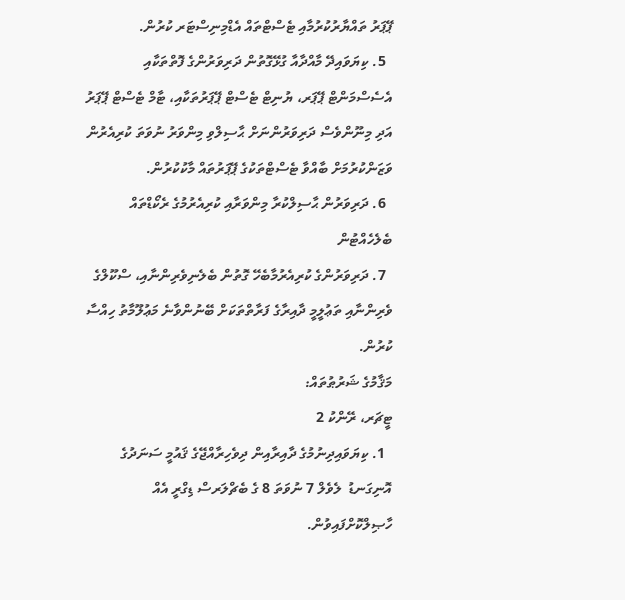ޕޭޕަރު ތައްޔާރުކުރުމާއި ޓެސްޓްތައް އެޑްމިނިސްޓަރ ކުރުން.
  5. ކިޔަވައިދޭ މާއްދާއާ ގުޅޭގޮތުން ދަރިވަރުންގެ ފޮތްތަކާއި އެސެސްމަންޓް ޕޭޕަރ، ޔުނިޓް ޓެސްޓް ޕޭޕަރުތަކާއި، ޓާމް ޓެސްޓް ޕޭޕަރު އަދި މިނޫންވެސް ދަރިވަރުންނަށް ޙާސިލްވި މިންވަރު ނުވަތަ ކުރިއެރުން ވަޒަންކުރުމަށް ބާއްވާ ޓެސްޓްތަކުގެ ޕޭޕަރުތައް މާކުކުރުން.
  6. ދަރިވަރުން ޙާސިލްކުރާ މިންވަރާއި ކުރިއެރުމުގެ ރެކޯޑްތައް ބެލެހެއްޓުން
  7. ދަރިވަރުންގެ ކުރިއެރުމާބެހޭ ގޮތުން ބެލެނިވެރިންނާއި، ސްކޫލްގެ ވެރިންނާއި ތަޢުލީމީ ދާއިރާގެ ފަރާތްތަކަށް ބޭނުންވާނެ މަޢުލޫމާތު ހިއްސާ ކުރުން.
މަޤާމުގެ ޝަރުޠުތައް:
ޓީޗަރ، ރޭންކު 2
  1. ކިޔަވައިދިނުމުގެ ދާއިރާއިން ދިވެހިރާއްޖޭގެ ޤައުމީ ސަނަދުގެ އޮނިގަނޑު  ލެވެލް 7 ނުވަތަ 8 ގެ ބެޗްލަރސް ޑިގްރީ އެއް ހާޞިލްކޮށްފައިވުން.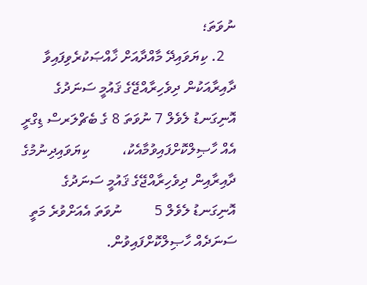ނުވަތަ؛
   2. ކިޔަވައިދޭ މާއްދާއަށް ޚާއްޞަކުރެވިފައިވާ ދާއިރާއަކުން ދިވެހިރާއްޖޭގެ ޤައުމީ ސަނަދުގެ       އޮނިގަނޑު ލެވެލް 7 ނުވަތަ 8 ގެ ބެޗްލަރސް ޑިގްރީ އެއް ހާޞިލްކޮށްފައިވުމާއެކު،         ކިޔަވައިދިނުމުގެ ދާއިރާއިން ދިވެހިރާއްޖޭގެ ޤައުމީ ސަނަދުގެ އޮނިގަނޑު ލެވެލް 5         ނުވަތަ އެއަށްވުރެ މަތީ ސަނަދެއް ހާޞިލްކޮށްފައިވުން.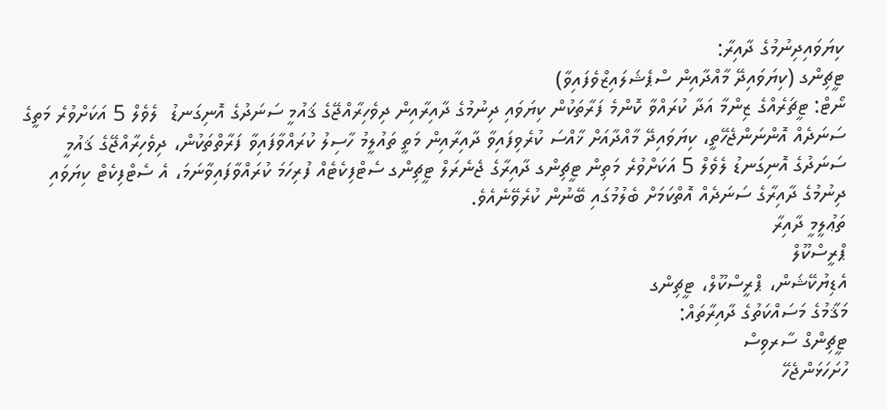ކިޔަވައިދިނުމުގެ ދާއިރާ:
ޓީޗިންގ (ކިޔަވައިދޭ މާއްދާއިން ސްޕެޝަލައިޒްވެފައިވާ)
ނޯޓް: ޓީޗަރެއްގެ ޒިންމާ އަދާ ކުރައްވާ ކޮންމެ ފަރާތަކުން ކިޔަވައި ދިނުމުގެ ދާއިރާއިން ދިވެހިރާއްޖޭގެ ޤައުމީ ސަނަދުގެ އޮނިގަނޑު  ލެވެލް 5 އަކަށްވުރެ މަތީގެ ސަނަދެއް އޮންނަންޖެހޭތީ، ކިޔަވައިދޭ މާއްދާއަށް ޚާއްސަ ކުރެވިފައިވާ ދާއިރާއިން މަތީ ތައުލީމު ހާސިލު ކުރައްވާފައިވާ ފަރާތްތަކުން، ދިވެހިރާއްޖޭގެ ޤައުމީ ސަނަދުގެ އޮނިގަނޑު ލެވެލް 5 އަކަށްވުރެ މަތިން ޓީޗިންގ ދާއިރާގެ ޖެނެރަލް ޓީޗިންގ ސެޓްފިކެޓެއް ފުރިހަމަ ކުރައްވާފައިވާނަމަ، އެ ސެޓްފިކެޓް ކިޔަވައި ދިނުމުގެ ދާއިރާގެ ސަނަދެއް އޮތްކަމަށް ބެލުމުގައި ބޭނުން ކުރެވޭނެއެވެ.
ތަޢުލީމީ ދާއިރާ
ޕްރީސްކޫލް
އެޑިޔުކޭޝަން، ޕްރީސްކޫލް، ޓީޗިންގ
މަޤާމުގެ މަސައްކަތުގެ ދާއިރާތައް:
ޓީޗިންގް ސާރވިސް
ހުށަހަޅަންޖެހޭ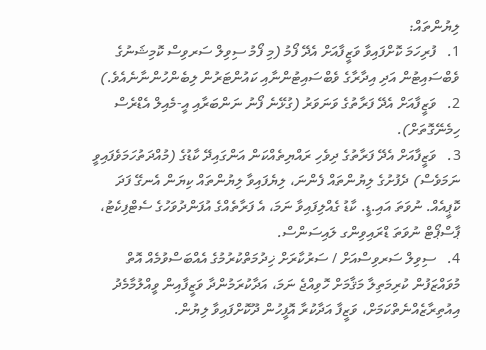ލިޔުންތައް:
1.   ފުރިހަމަ ކޮށްފައިވާ ވަޒީފާއަށް އެދޭ ފޯމު (މި ފޯމު ސިވިލް ސަރވިސް ކޮމިޝަނުގެ ވެބްސައިޓުން އަދި އިދާރާގެ ވެބްސައިޓުންނާއި ކައުންޓަރުން ލިބެންހުންނާނެއެވެ.)
2.   ވަޒީފާއަށް އެދޭ ފަރާތުގެ ވަނަވަރު (ގުޅޭނެ ފޯނު ނަންބަރާއި އީ-މެއިލް އެޑްރެސް ހިމެނޭގޮތަށް).
3.   ވަޒީފާއަށް އެދޭ ފަރާތުގެ ދިވެހި ރައްޔިތެއްކަން އަންގައިދޭ ކާޑުގެ (މުއްދަތުހަމަވެފައިވީ ނަމަވެސް) ދެފުށުގެ ލިޔުންތައް ފެންނަ، ލިޔެފައިވާ ލިޔުންތައް ކިޔަން އެނގޭ ފަދަ ކޮޕީއެއް. ނުވަތަ އައި.ޑީ. ކާޑު ގެއްލިފައިވާ ނަމަ، އެ ފަރާތެއްގެ އުފަންދުވަހުގެ ސެޓްފިކެޓު، ޕާސްޕޯޓް ނުވަތަ ޑްރައިވިންގ ލައިސަންސް.
4.   ސިވިލް ސަރވިސްއަށް / ސަރުކާރަށް ޚިދުމަތްކުރުމުގެ އެއްބަސްވުމެއް އޮތް މުވައްޒަފުން ކުރިމަތިލާ މަޤާމަށް ހޮވިއްޖެ ނަމަ، އަދާކުރަމުންދާ ވަޒީފާއިން ވީއްލުމާމެދު އިއުތިރާޒެއްނެތްކަމަށް، ވަޒީފާ އަދާކުރާ އޮފީހުން ދޫކޮށްފައިވާ ލިޔުން.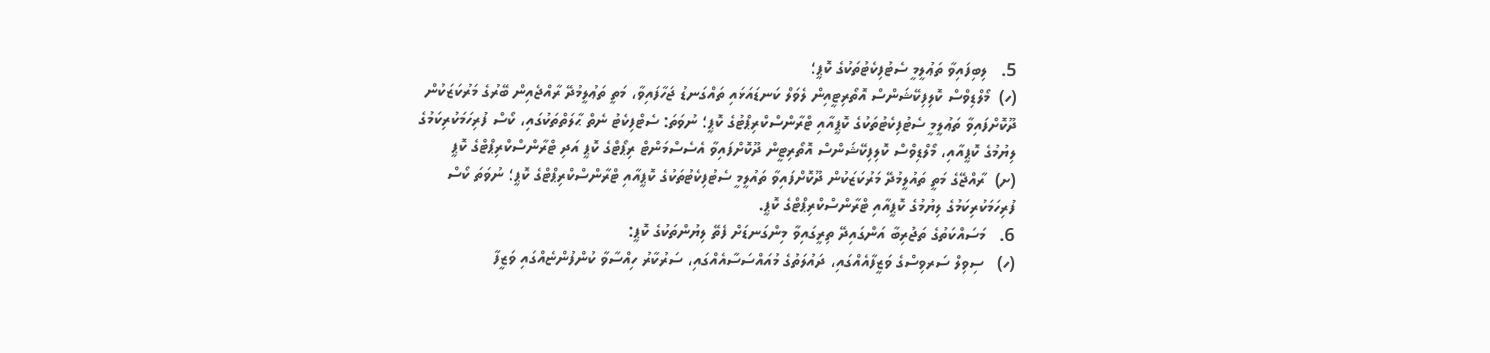5.   ލިބިފައިވާ ތަޢުލީމީ ސެޓުފިކެޓުތަކުގެ ކޮޕީ؛
(ހ)  މޯލްޑިވްސް ކޮލިފިކޭޝަންސް އޮތޯރިޓީއިން ލެވަލް ކަނޑައަޅައި ތައްގަނޑު ޖަހާފައިވާ، މަތީ ތަޢުލީމުދޭ ރާއްޖެއިން ބޭރުގެ މަރުކަޒަކުން ދޫކޮށްފައިވާ ތަޢުލީމީ ސެޓުފިކެޓުތަކުގެ ކޮޕީއާއި ޓްރާންސްކްރިޕްޓުގެ ކޮޕީ؛ ނުވަތަ: ސެޓްފިކެޓު ނެތް ޙާލަތްތަކުގައި، ކޯސް ފުރިހަމަކުރިކަމުގެ ލިޔުމުގެ ކޮޕީއާއި، މޯލްޑިވްސް ކޮލިފިކޭޝަންސް އޮތޯރިޓީން ދޫކޮށްފައިވާ އެސެސްމަންޓް ރިޕޯޓްގެ ކޮޕީ އަދި ޓްރާންސްކްރިޕްޓްގެ ކޮޕީ
(ށ)  ރާއްޖޭގެ މަތީ ތައުލީމުދޭ މަރުކަޒަކުން ދޫކޮށްފައިވާ ތައުލީމީ ސެޓުފިކެޓުތަކުގެ ކޮޕީއާއި ޓްރާންސްކްރިޕްޓްގެ ކޮޕީ؛ ނުވަތަ ކޯސް ފުރިހަމަކުރިކަމުގެ ލިޔުމުގެ ކޮޕީއާއި ޓްރާންސްކްރިޕްޓްގެ ކޮޕީ.
6.   މަސައްކަތުގެ ތަޖުރިބާ އަންގައިދޭ ތިރީގައިވާ މިންގަނޑަށް ފެތޭ ލިޔުންތަކުގެ ކޮޕީ:
(ހ)   ސިވިލް ސަރވިސްގެ ވަޒީފާއެއްގައި، ދައުލަތުގެ މުއައްސަސާއެއްގައި، ސަރުކާރު ހިއްސާވާ ކުންފުންޏެއްގައި ވަޒީފާ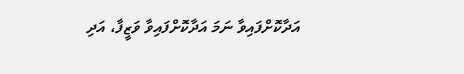އަދާކޮށްފައިވާ ނަމަ އަދާކޮށްފައިވާ ވަޒީފާ، އަދި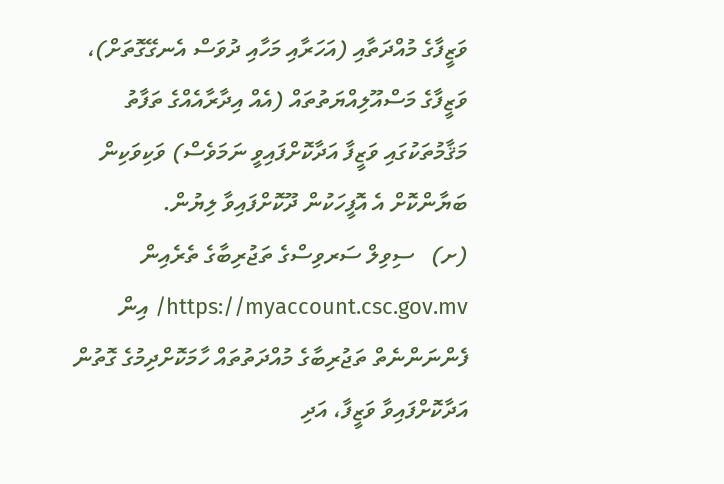ވަޒީފާގެ މުއްދަތާއި (އަހަރާއި މަހާއި ދުވަސް އެނގޭގޮތަށް)، ވަޒީފާގެ މަސްއޫލިއްޔަތުތައް (އެއް އިދާރާއެއްގެ ތަފާތު މަޤާމުތަކުގައި ވަޒީފާ އަދާކޮށްފައިވީ ނަމަވެސް) ވަކިވަކިން ބަޔާންކޮށް އެ އޮފީހަކުން ދޫކޮށްފައިވާ ލިޔުން.
(ށ)   ސިވިލް ސަރވިސްގެ ތަޖުރިބާގެ ތެރެއިން https://myaccount.csc.gov.mv/ އިން ފެންނަންނެތް ތަޖުރިބާގެ މުއްދަތުތައް ހާމަކޮށްދިމުގެ ގޮތުން އަދާކޮށްފައިވާ ވަޒީފާ، އަދި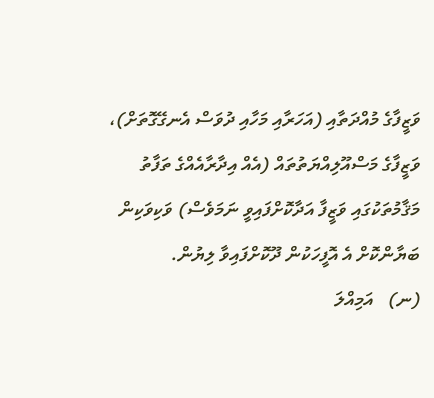ވަޒީފާގެ މުއްދަތާއި (އަހަރާއި މަހާއި ދުވަސް އެނގޭގޮތަށް)، ވަޒީފާގެ މަސްއޫލިއްޔަތުތައް (އެއް އިދާރާއެއްގެ ތަފާތު މަޤާމުތަކުގައި ވަޒީފާ އަދާކޮށްފައިވީ ނަމަވެސް) ވަކިވަކިން ބަޔާންކޮށް އެ އޮފީހަކުން ދޫކޮށްފައިވާ ލިޔުން.
(ނ)   އަމިއްލަ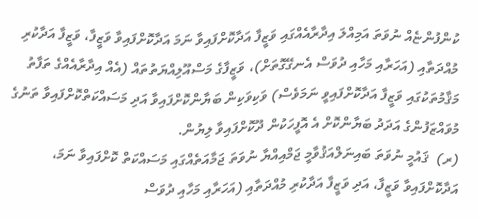ކުންފުންޏެއް ނުވަތަ އަމިއްލަ އިދާރާއެއްގައި ވަޒީފާ އަދާކޮށްފައިވާ ނަމަ އަދާކޮށްފައިވާ ވަޒީފާ، ވަޒީފާ އަދާކުރި މުއްދަތާއި (އަހަރާއި މަހާއި ދުވަސް އެނގޭގޮތަށް)، ވަޒީފާގެ މަސްއޫލިއްޔަތުތައް (އެއް އިދާރާއެއްގެ ތަފާތު މަޤާމުތަކުގައި ވަޒީފާ އަދާކޮށްފައިވީ ނަމަވެސް) ވަކިވަކިން ބަޔާންކޮށްފައިވާ އަދި މަސައްކަތްކޮށްފައިވާ ތަނުގެ މުވައްޒަފުންގެ އަދަދު ބަޔާންކޮށް އެ އޮފީހަކުން ދޫކޮށްފައިވާ ލިޔުން.
(ރ)  ޤައުމީ ނުވަތަ ބައިނަލްއަޤުވާމީ ޖަމްއިއްޔާ ނުވަތަ ޖަމާއަތެއްގައި މަސައްކަތް ކޮށްފައިވާ ނަމަ، އަދާކޮށްފައިވާ ވަޒީފާ، އަދި ވަޒީފާ އަދާކުރި މުއްދަތާއި (އަހަރާއި މަހާއި ދުވަސް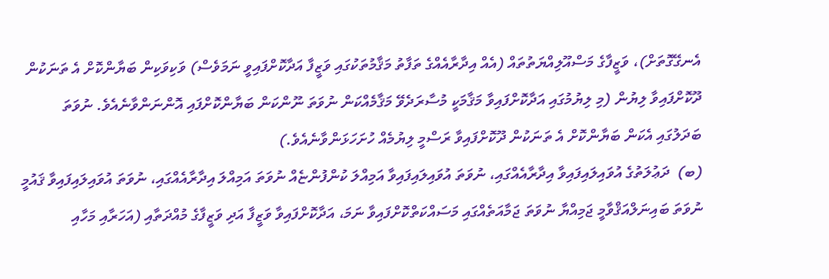އެނގޭގޮތަށް)، ވަޒީފާގެ މަސްއޫލިއްޔަތުތައް (އެއް އިދާރާއެއްގެ ތަފާތު މަޤާމުތަކުގައި ވަޒީފާ އަދާކޮށްފައިވީ ނަމަވެސް) ވަކިވަކިން ބަޔާންކޮށް އެ ތަނަކުން ދޫކޮށްފައިވާ ލިޔުން (މި ލިޔުމުގައި އަދާކޮށްފައިވާ މަޤާމަކީ މުސާރަދެވޭ މަޤާމެއްކަން ނުވަތަ ނޫންކަން ބަޔާންކޮށްފައި އޮންނަންވާނެއެވެ. ނުވަތަ ބަދަލުގައި އެކަން ބަޔާންކޮށް އެ ތަނަކުން ދޫކޮށްފައިވާ ރަސްމީ ލިޔުމެއް ހުށަހަޅަންވާނެއެވެ.)
(ބ)  ދަޢުލަތުގެ އުވައިލައިފައިވާ އިދާރާއެއްގައި، ނުވަތަ އުވައިލައިފައިވާ އަމިއްލަ ކުންފުންޏެއް ނުވަތަ އަމިއްލަ އިދާރާއެއްގައި، ނުވަތަ އުވައިލައިފައިވާ ޤައުމީ ނުވަތަ ބައިނަލްއަޤްވާމީ ޖަމިއްޔާ ނުވަތަ ޖަމާއަތެއްގައި މަސައްކަތްކޮށްފައިވާ ނަމަ، އަދާކޮށްފައިވާ ވަޒީފާ އަދި ވަޒީފާގެ މުއްދަތާއި (އަހަރާއި މަހާއި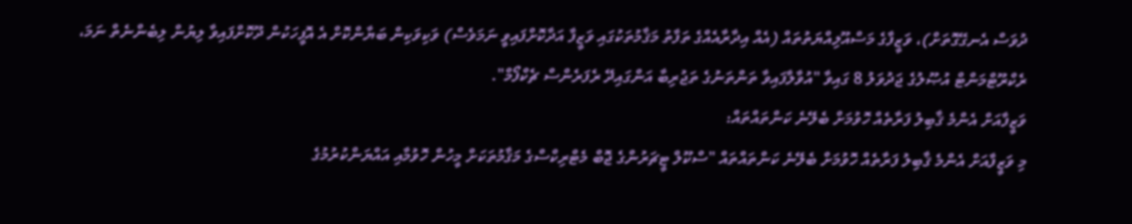ދުވަސް އެނގޭގޮތަށް)، ވަޒީފާގެ މަސްއޫލިއްޔަތުތައް (އެއް އިދާރާއެއްގެ ތަފާތު މަޤާމުތަކުގައި ވަޒީފާ އަދާކޮށްފައިވީ ނަމަވެސް) ވަކިވަކިން ބަޔާންކޮށް އެ އޮފީހަކުން ދޫކޮށްފައިވާ ލިޔުން ލިބެންނެތް ނަމަ، ރެކްރޫޓްމަންޓް އުޞޫލުގެ ޖަދުވަލު 8 ގައިވާ "އުވާލާފައިވާ ތަންތަނުގެ ތަޖުރިބާ އަންގައިދޭ ރެފަރެންސް ޗެކްފޯމް".
ވަޒީފާއަށް އެންމެ ޤާބިލު ފަރާތެއް ހޮވުމަށް ބެލޭނެ ކަންތައްތައް:
މި ވަޒީފާއަށް އެންމެ ޤާބިލު ފަރާތެއް ހޮވުމަށް ބެލޭނެ ކަންތައްތައް "ސްކޫލް ޓީޗަރުންގެ ޖޮބް މެޓްރިކްސްގެ މަޤާމުތަކަށް މީހުން ހޮވުމާއި އައްޔަންކުރުމުގެ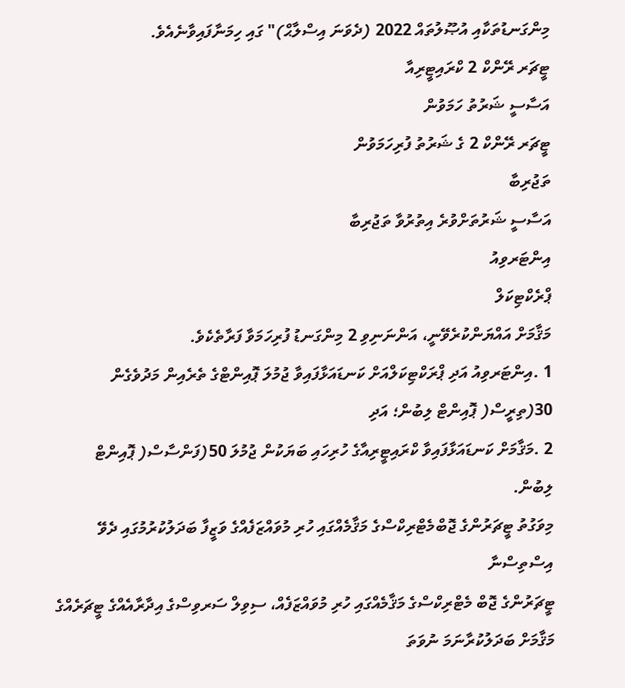މިންގަނޑުތަކާއި އުޞޫލުތައް 2022 (ދެވަނަ އިސްލާޙް)" ގައި ހިމަނާފައިވާނެއެވެ.
ޓީޗަރ ރޭންކް 2 ކްރައިޓީރިއާ
އަސާސީ ޝަރުތު ހަމަވުން
ޓީޗަރ ރޭންކް 2 ގެ ޝަރުތު ފުރިހަމަވުން
ތަޖުރިބާ
އަސާސީ ޝަރުތަށްވުރެ އިތުރުވާ ތަޖުރިބާ
އިންޓަރވިއު
ޕްރެކްޓިކަލް
މަޤާމަށް އައްޔަންކުރެވޭނީ، އަންނަނިވި 2 މިންގަނޑު ފުރިހަމަވާ ފަރާތެކެވެ.
1 .އިންޓަރވިއު އަދި ޕްރަކްޓިކަލްއަށް ކަނޑައަޅާފައިވާ ޖުމުލަ ޕޮއިންޓްގެ ތެރެއިން މަދުވެގެން  30(ތިރީސް( ޕޮއިންޓް ލިބުން؛ އަދި
2 .މަޤާމަށް ކަނޑައަޅާފައިވާ ކްރައިޓީރިއާގެ ހުރިހައި ބަޔަކުން ޖުމުލަ 50(ފަންސާސް( ޕޮއިންޓް ލިބުން.
މިވަގުތު ޓީޗަރުންގެ ޖޮބްމެޓްރިކްސްގެ މަޤާމެއްގައި ހުރި މުވައްޒަފެއްގެ ވަޒީފާ ބަދަލުކުރުމުގައި ދެވޭ އިސްތިސްނާ
ޓީޗަރުންގެ ޖޮބް މެޓްރިކްސްގެ މަޤާމެއްގައި ހުރި މުވައްޒަފެއް، ސިވިލް ސަރވިސްގެ އިދާރާއެއްގެ ޓީޗަރެއްގެ މަޤާމަށް ބަދަލުކުރާނަމަ ނުވަތަ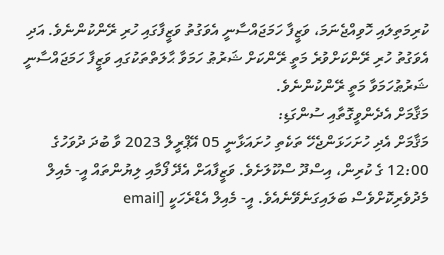ކުރިމަތިލައި ހޮވިއްޖެނަމަ، ވަޒީފާ ހަމަޖައްސާނީ އެވަގުތު ވަޒީފާގައި ހުރި ރޭންކުންނެވެ. އަދި އެވަގުތު ހުރި ރޭންކަށްވުރެ މަތީ ރޭންކަށް ޝަރުޠު ހަމަވާ ޙާލަތްތަކުގައި ވަޒީފާ ހަމަޖައްސާނީ ޝަރުޠުހަމަވާ މަތީ ރޭންކުންނެވެ.
މަޤާމަށް އެދެންވީގޮތާއި ސުންގަޑި:
މަޤާމަށް އެދި ހުށަހަޅަންޖެހޭ ތަކެތި ހުށައަޅާނީ 05 އޭޕްރީލް 2023 ވާ ބުދަ ދުވަހުގެ 12:00 ގެ ކުރިން، އިސްދޫ ސްކޫލަށެވެ. ވަޒީފާއަށް އެދޭ ފޯމާއި ލިޔުންތައް އީ- މެއިލް މެދުވެރިކޮށްވެސް ބަލައިގަނެވޭނެއެވެ. އީ- މެއިލް އެޑްރެހަކީ [email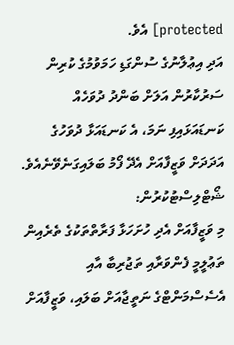protected] އެވެ.
އަދި އިޢުލާނުގެ ސުންގަޑި ހަމަވުމުގެ ކުރިން ސަރުކާރުން އަލަށް ބަންދު ދުވަހެއް ކަނޑައަޅައިފި ނަމަ، އެ ކަނޑައަޅާ ދުވަހުގެ އަދަދަށް ވަޒީފާއަށް އެދޭ ފޯމު ބަލައިގަނެވޭނެއެވެ.
ޝޯޓްލިސްޓުކުރުން:
މި ވަޒީފާއަށް އެދި ހުށަހަޅާ ފަރާތްތަކުގެ ތެރެއިން ތަޢުލީމީ ފެންވަރާއި ތަޖުރިބާ އާއި އެސެސްމަންޓްގެ ނަތީޖާއަށް ބަލައި، ވަޒީފާއަށް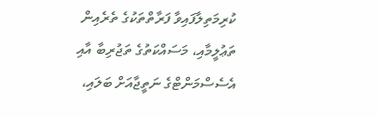ކުރިމަތިލާފައިވާ ފަރާތްތަކުގެ ތެރެއިން ތަޢުލީމާއި، މަސައްކަތުގެ ތަޖުރިބާ އާއި އެސެސްމަންޓްގެ ނަތީޖާއަށް ބަލައި،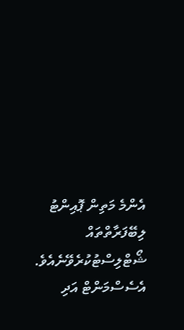އެންމެ މަތިން ޕޮއިންޓު ލިބޭފަރާތްތައް ޝޯޓްލިސްޓުކުރެވޭނެއެވެ.
އެސެސްމަންޓް އަދި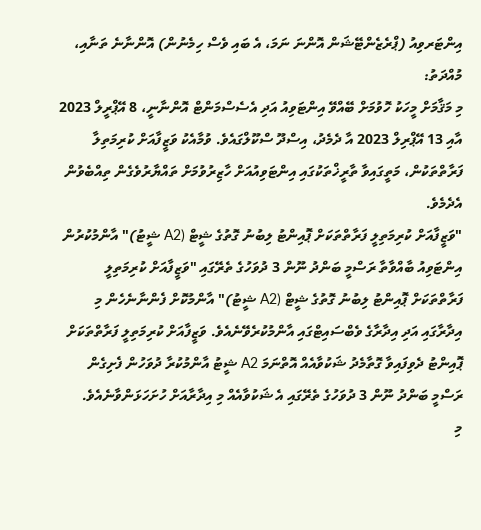އިންޓަރވިއު (ޕްރެޒެންޓޭޝަން އޮންނަ ނަމަ، އެ ބައި ވެސް ހިމެނުން) އޮންނާނެ ތަނާއި، މުއްދަތު:
މި މަޤާމަށް މީހަކު ހޮވުމަށް ބޭއްވޭ އިންޓަވިއު އަދި އެސެސްމަންޓް އޮންނާނީ، 8 އޭޕްރީލް 2023 އާއި 13 އޭޕްރިލް 2023 އާ ދެމެދު، އިސްދޫ ސްކޫލްގައެވެ. ވުމާއެކު ވަޒީފާއަށް ކުރިމަތިލާ ފަރާތްތަކުން، މަތީގައިވާ ތާރީޚްތަކުގައި އިންޓަވިއުއަށް ހާޒިރުވުމަށް ތައްޔާރުވެގެން ތިއްބެވުން އެދެމެވެ.
"ވަޒީފާއަށް ކުރިމަތިލީ ފަރާތްތަކަށް ޕޮއިންޓު ލިބުނު ގޮތުގެ ޝީޓް (A2 ޝީޓު)" އާންމުކުރުން
އިންޓަވިއު ބާއްވާތާ ރަސްމީ ބަންދު ނޫން 3 ދުވަހުގެ ތެރޭގައި "ވަޒީފާއަށް ކުރިމަތިލީ ފަރާތްތަކަށް ޕޮއިންޓު ލިބުނު ގޮތުގެ ޝީޓް (A2 ޝީޓު)" އާންމުކޮށް ފެންނާނެހެން މި އިދާރާގައި އަދި އިދާރާގެ ވެބްސައިޓްގައި އާންމުކުރެވޭނެއެވެ. ވަޒީފާއަށް ކުރިމަތިލީ ފަރާތްތަކަށް ޕޮއިންޓު ދެވިފައިވާ ގޮތާމެދު ޝަކުވާއެއް އޮތްނަމަ A2 ޝީޓު އާންމުކުރާ ދުވަހުން ފެށިގެން ރަސްމީ ބަންދު ނޫން 3 ދުވަހުގެ ތެރޭގައި އެ ޝަކުވާއެއް މި އިދާރާއަށް ހުށަހަޅަންވާނެއެވެ.
މި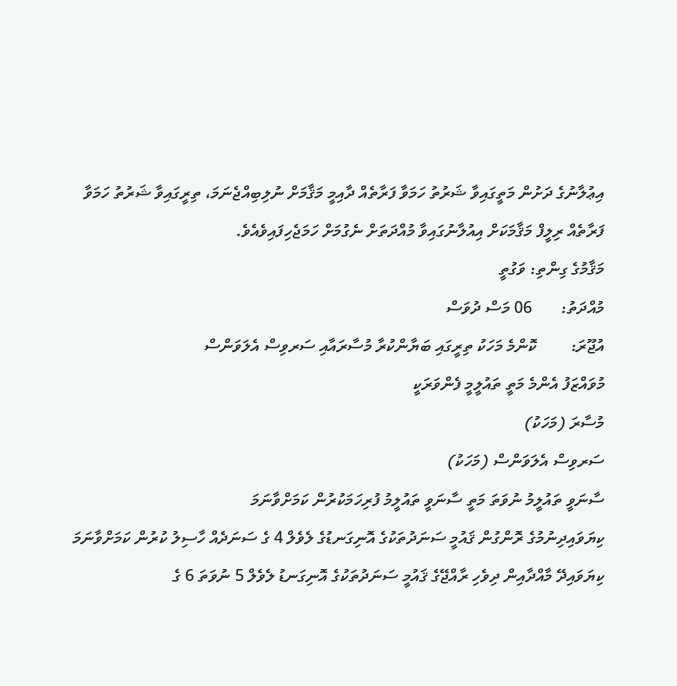އިޢުލާނުގެ ދަށުން މަތީގައިވާ ޝަރުތު ހަމަވާ ފަރާތެއް ދާއިމީ މަޤާމަށް ނުލިބިއްޖެނަމަ، ތިރީގައިވާ ޝަރުތު ހަމަވާ ފަރާތެއް ރިލީފް މަޤާމަކަށް އިއުލާނުގައިވާ މުއްދަތަށް ނެގުމަށް ހަމަޖެހިފައިވެއެވެ.
މަޤާމުގެ ގިންތި: ވަގުތީ
މުއްދަތު:       06 މަސް ދުވަސް
އުޖޫރަ:        ކޮންމެ މަހަކު ތިރީގައި ބަޔާންކުރާ މުސާރައާއި ސަރވިސް އެލަވަންސް
މުވައްޒަފު އެންމެ މަތީ ތައުލީމީ ފެންވަރަކީ
މުސާރަ (މަހަކު)
ސަރވިސް އެލަވަންސް (މަހަކު)
ސާނަވީ ތައުލީމު ނުވަތަ މަތީ ސާނަވީ ތައުލީމު ފުރިހަމަކުރުން ކަމަށްވާނަމަ
ކިޔަވައިދިނުމުގެ ރޮންގުން ޤައުމީ ސަނަދުތަކުގެ އޮނިގަނޑުގެ ލެވެލް 4 ގެ ސަނަދެއް ހާސިލު ކުރުން ކަމަށްވާނަމަ
ކިޔަވައިދޭ މާއްދާއިން ދިވެހި ރާއްޖޭގެ ޤައުމީ ސަނަދުތަކުގެ އޮނިގަނޑު ލެވެލް 5 ނުވަތަ 6 ގެ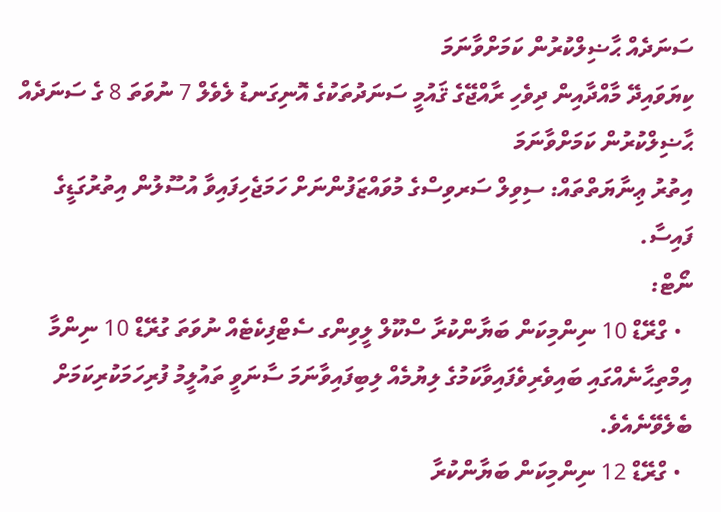ސަނަދެއް ޙާޟިލްކުރުން ކަމަށްވާނަމަ
ކިޔަވައިދޭ މާއްދާއިން ދިވެހި ރާއްޖޭގެ ޤައުމީ ސަނަދުތަކުގެ އޮނިގަނޑު ލެވެލް 7 ނުވަތަ 8 ގެ ސަނަދެއް ޙާޟިލްކުރުން ކަމަށްވާނަމަ
އިތުރު ޢިނާޔަތްތައް: ސިވިލް ސަރވިސްގެ މުވައްޒަފުންނަށް ހަމަޖެހިފައިވާ އުސޫލުން އިތުރުގަޑީގެ ފައިސާ.
ނޯޓް:
  • ގްރޭޑް 10 ނިންމިކަން ބަޔާންކުރާ ސްކޫލް ލީވިންގ ސެޓްފިކެޓެއް ނުވަތަ ގުރޭޑް 10 ނިންމާ އިމްތިޙާނެއްގައި ބައިވެރިވެފައިވާކަމުގެ ލިޔުމެއް ލިބިފައިވާނަމަ ސާނަވީ ތައުލީމު ފުރިހަމަކުރިކަމަށް ބެލެވޭނެއެވެ.
  • ގްރޭޑް 12 ނިންމިކަން ބަޔާންކުރާ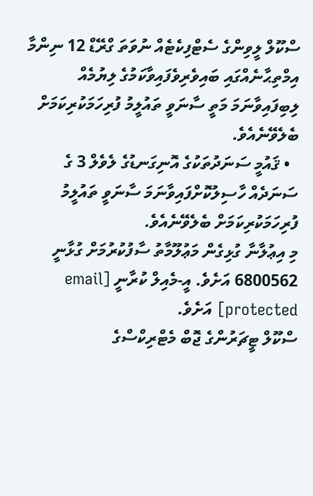ސްކޫލް ލީވިންގެ ސެޓްފިކެޓެއް ނުވަތަ ގްރޭޑް 12 ނިންމާ އިމްތިޙާނެއްގައި ބައިވެރިވެފައިވާކަމުގެ ލިޔުމެއް ލިބިފައިވާނަމަ މަތީ ސާނަވީ ތައުލީމު ފުރިހަމަކުރިކަމަށް ބެލެވޭނެއެވެ.
  • ޤައުމީ ސަނަދުތަކުގެ އޮނިގަނޑުގެ ލެވެލް 3 ގެ ސަނަދެއް ހާސިލުކޮށްފައިވާނަމަ ސާނަވީ ތައުލީމު ފުރިހަމަކުރިކަމަށް ބެލެވޭނެއެވެ.
މި އިޢުލާނާ ގުޅިގެން މަޢުލޫމާތު ސާފުކުރުމަށް ގުޅާނީ 6800562 އަށެވެ. އީ-މެއިލް ކުރާނީ [email protected] އަށެވެ.
ސްކޫލް ޓީޗަރުންގެ ޖޮބް މެޓްރިކްސްގެ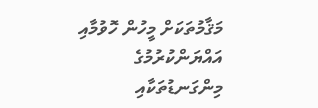މަޤާމުތަކަށް މީހުން ހޮވުމާއި އައްޔަންކުރުމުގެ މިންގަނޑުތަކާއި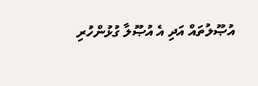އުޞޫލުތައް އަދި އެ އުޞޫލާ ގުޅުންހުރި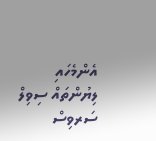އެންމެހައި ލިޔުންތައް ސިވިލް ސަރވިސް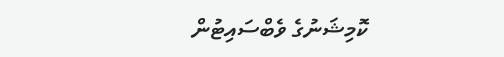ކޮމިޝަނުގެ ވެބްސައިޓުން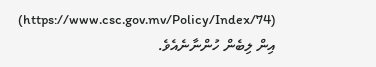(https://www.csc.gov.mv/Policy/Index/74) އިން ލިބެން ހުންނާނެއެވެ.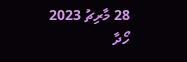28 މާރިޗު 2023
ހޯދާ